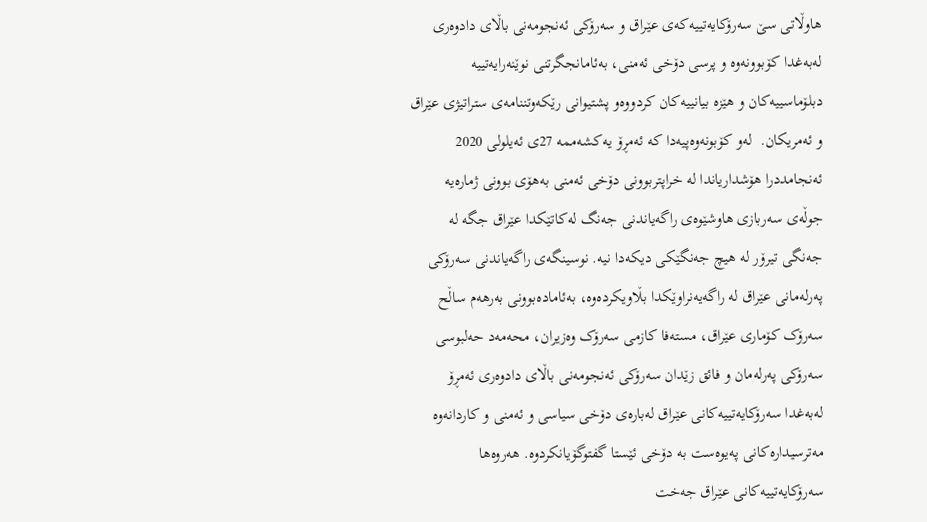هاوڵاتى سێ سه‌رۆکایه‌تییه‌که‌ى عێراق و سه‌رۆکى ئه‌نجومه‌نى باڵاى دادوه‌رى له‌به‌غدا کۆبوونه‌وه‌ و پرسى دۆخى ئه‌منی، به‌ئامانجگرتنى نوێنه‌رایه‌تییه‌ دبلۆماسییه‌کان و هێزه‌ بیانییه‌کان کردووه‌و پشتیوانى رێکه‌وتننامه‌ى ستراتیژى عێراق و ئه‌مریکان.  له‌و کۆبونه‌وه‌پیه‌دا که‌ ئه‌مڕۆ یه‌کشه‌ممه‌ 27ى ئه‌یلولى 2020 ئه‌نجامددرا هۆشداریاندا له‌ خراپتربوونى دۆخى ئه‌منى به‌هۆى بوونى ژماره‌یه‌ جوڵه‌ى سه‌ربازى هاوشێوه‌ى راگه‌یاندنى جه‌نگ له‌کاتێکدا عێراق جگه‌ له‌ جه‌نگى تیرۆر له‌ هیچ جه‌نگێکى دیکه‌دا نیه‌. نوسینگه‌ى راگه‌یاندنى سه‌رۆکى په‌رله‌مانى عێراق له‌ راگه‌یه‌نراوێکدا بڵاویکرده‌وه‌، به‌ئاماده‌بوونى به‌رهه‌م ساڵح سه‌رۆک کۆمارى عێراق، مسته‌فا کازمى سه‌رۆک وه‌زیران، محه‌مه‌د حه‌لبوسى سه‌رۆکى په‌رله‌مان و فائق زێدان سه‌رۆکى ئه‌نجومه‌نى باڵاى دادوه‌رى ئه‌مڕۆ له‌به‌غدا سه‌رۆکایه‌تییه‌کانى عێراق له‌باره‌ى دۆخى سیاسى و ئه‌منى و کاردانه‌وه‌ مه‌ترسیداره‌کانى په‌یوه‌ست به‌ دۆخى ئێستا گفتوگۆیانکردوه‌. هه‌روه‌ها سه‌رۆکایه‌تییه‌کانى عێراق جه‌خت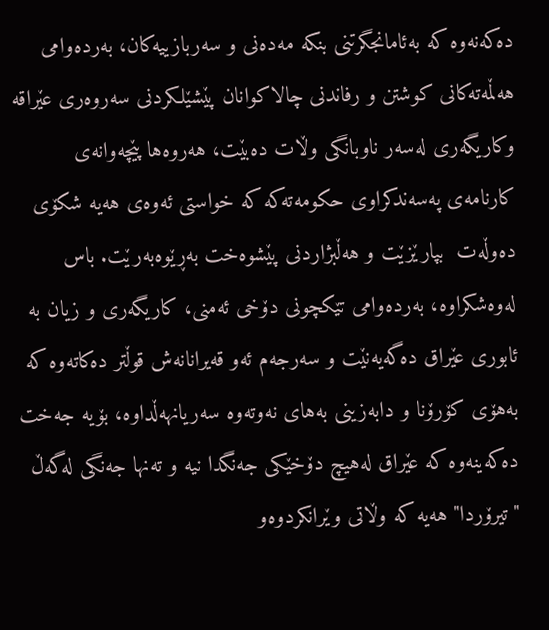ده‌که‌نه‌وه‌ که‌ به‌ئامانجگرتنى بنکه‌ مه‌ده‌نى و سه‌ربازییه‌کان، به‌رده‌وامى هه‌ڵمه‌ته‌کانى کوشتن و رفاندنى چالاکوانان پێشێلکردنى سه‌روه‌رى عێراقه‌  وکاریگه‌رى له‌سه‌ر ناوبانگى وڵات ده‌بێت، هه‌روه‌ها پێچه‌وانه‌ى کارنامه‌ى په‌سه‌ندکراوى حکومه‌ته‌که‌ که‌ خواستى ئه‌وه‌ى هه‌یه‌ شکۆى ده‌وڵه‌ت  بپارێزێت و هه‌ڵبژاردنى پێشوه‌خت به‌ڕێوه‌به‌رێت. باس له‌وه‌شکراوه‌، به‌رده‌وامى تێکچونى دۆخى ئه‌منی، کاریگه‌رى و زیان به‌ ئابورى عێراق ده‌گه‌یه‌نێت و سه‌رجه‌م ئه‌و قه‌یرانانه‌ش قوڵتر ده‌کاته‌وه‌ که‌ به‌هۆى کۆرۆنا و دابه‌زینى به‌هاى نه‌وته‌وه‌ سه‌ریانهه‌ڵداوه‌، بۆیه‌ جه‌خت ده‌که‌ینه‌وه‌ که‌ عێراق له‌هیچ دۆخێکى جه‌نگدا نیه‌ و ته‌نها جه‌نگى له‌گه‌ڵ "تیرۆردا" هه‌یه‌ که‌ وڵاتى وێرانکردوه‌و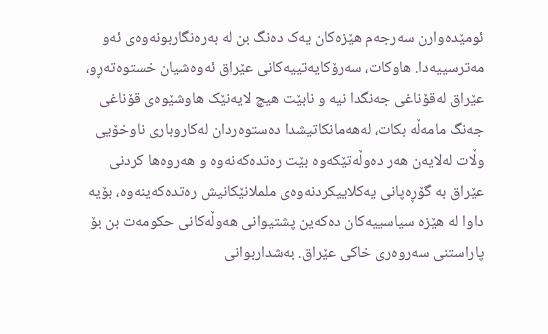ئومێده‌وارن سه‌رجه‌م هێزه‌کان یه‌ک ده‌نگ بن له‌ به‌ره‌نگاربونه‌وه‌ى ئه‌و مه‌ترسییه‌دا. هاوکات، سه‌رۆکایه‌تییه‌کانى عێراق ئه‌وه‌شیان خستوه‌ته‌ڕو، عێراق له‌قۆناغى جه‌نگدا نیه‌ و نابێت هیچ لایه‌نێک هاوشێوه‌ى قۆناغى جه‌نگ مامه‌ڵه‌ بکات، له‌هه‌مانکاتیشدا ده‌ستوه‌ردان له‌کاروبارى ناوخۆیى وڵات له‌لایه‌ن هه‌ر ده‌وڵه‌تێکه‌وه‌ بێت ره‌تده‌که‌نه‌وه‌ و هه‌روه‌ها کردنى عێراق به‌ گۆڕه‌پانى یه‌کلاییکردنه‌وه‌ى ململانێکانیش ره‌تده‌که‌ینه‌وه‌، بۆیه‌ داوا له‌ هێزه‌ سیاسییه‌کان ده‌که‌ین پشتیوانى هه‌وڵه‌کانى حکومه‌ت بن بۆ پاراستنى سه‌روه‌رى خاکى عێراق. به‌شداربوانى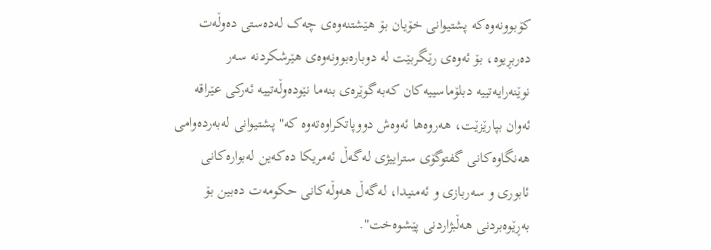کۆبوونه‌وه‌که‌ پشتیوانى خۆیان بۆ هێشتنه‌وه‌ى چه‌ک له‌ده‌ستى ده‌وڵه‌ت ده‌ربڕیوه‌، بۆ ئه‌وه‌ى رێگربێت له‌ دوباره‌بوونه‌وه‌ى هێرشکردنه‌ سه‌ر نوێنه‌رایه‌تییه‌ دبلۆماسییه‌کان که‌به‌گوێره‌ى بنه‌ما نێوده‌وڵه‌تییه‌ ئه‌رکى عێراقه‌ ئه‌وان بپارێزێت، هه‌روه‌ها ئه‌وه‌ش دووپاتکراوه‌ته‌وه‌ که‌" پشتیوانى له‌به‌رده‌وامى هه‌نگاوه‌کانى گفتوگۆى ستراییژى له‌گه‌ڵ ئه‌مریکا ده‌که‌ین له‌بواره‌کانى ئابورى و سه‌ربازى و ئه‌منیدا، له‌گه‌ڵ هه‌وڵه‌کانى حکومه‌ت ده‌بین بۆ به‌ڕێوه‌بردنى هه‌ڵبژاردنى پێشوه‌خت".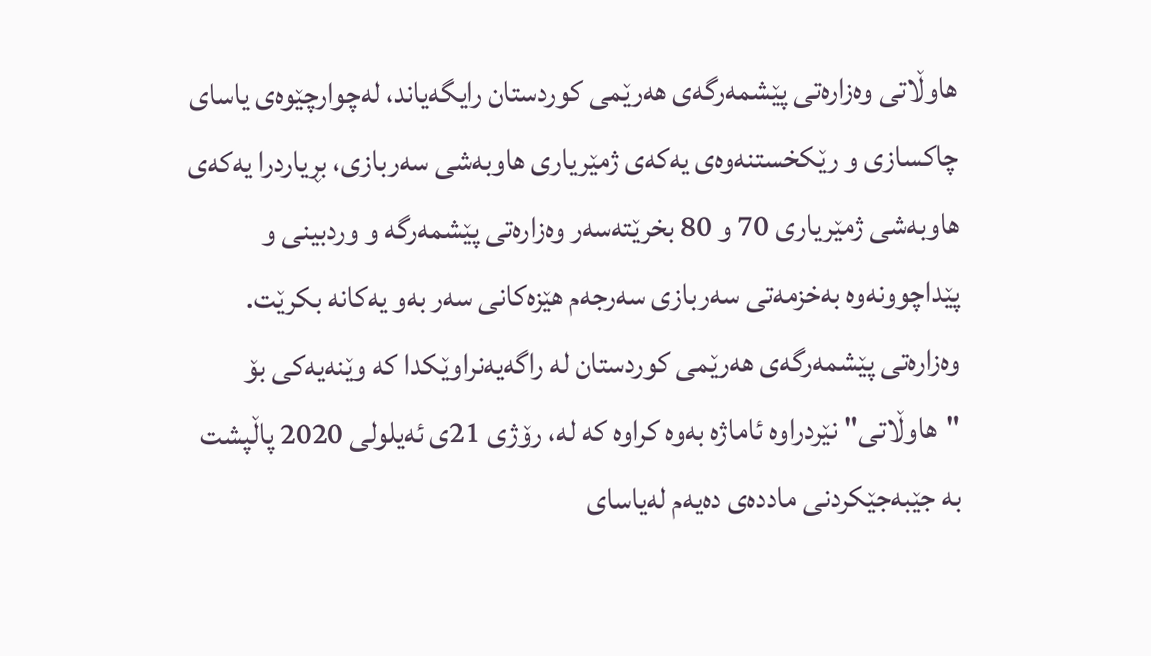هاوڵاتى وه‌زاره‌تى پێشمه‌رگه‌ى هه‌رێمى کوردستان رایگه‌یاند، له‌چوارچێوه‌ى یاساى چاکسازى و رێکخستنه‌وه‌ى یه‌که‌ى ژمێریارى هاوبه‌شى سه‌ربازی، بڕیاردرا یه‌که‌ى هاوبه‌شى ژمێریارى 70 و 80 بخرێته‌سه‌ر وه‌زاره‌تى پێشمه‌رگه‌ و وردبینى و پێداچوونه‌وه‌ به‌خزمه‌تى سه‌ربازى سه‌رجه‌م هێزه‌کانى سه‌ر به‌و یه‌کانه‌ بکرێت. وه‌زاره‌تى پێشمه‌رگه‌ى هه‌رێمى کوردستان له‌ راگه‌یه‌نراوێکدا که‌ وێنه‌یه‌کى بۆ "هاوڵاتى" نێردراوه‌ ئاماژه‌ به‌وه‌ کراوه‌ که‌ له‌، رۆژى 21ى ئه‌یلولى 2020 پاڵپشت به‌ جێبه‌جێکردنى مادده‌ى ده‌یه‌م له‌یاساى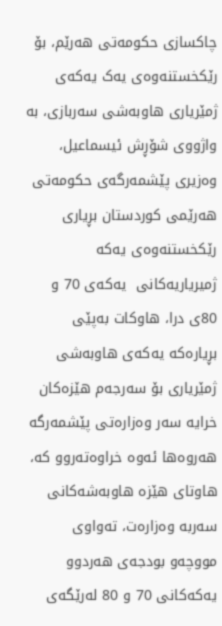چاکسازى حکومه‌تى هه‌رێم، بۆ رێکخستنه‌وه‌ى یه‌ک یه‌که‌ى ژمێریارى هاوبه‌شى سه‌ربازی، به‌ واژووى شۆڕش ئیسماعیل، وه‌زیرى پێشمه‌رگه‌ى حکومه‌تى هه‌رێمى کوردستان بڕیارى رێکخستنه‌وه‌ى یه‌که‌ ژمیریاریه‌کانى  یه‌که‌ى 70 و 80ى درا، هاوکات به‌پێى بڕیاره‌که‌ یه‌که‌ى هاوبه‌شى ژمێریارى بۆ سه‌رجه‌م هێزه‌کان خرایه‌ سه‌ر وه‌زاره‌تى پێشمه‌رگه‌ هه‌روه‌ها ئه‌وه‌ خراوه‌ته‌روو که‌،  هاوتاى هێزه‌ هاوبه‌شه‌کانى سه‌ربه‌ ‌وه‌زاره‌ت، ته‌واوى مووچه‌و بودجه‌ى هه‌ردوو یه‌که‌کانى 70 و 80 له‌رێگه‌ى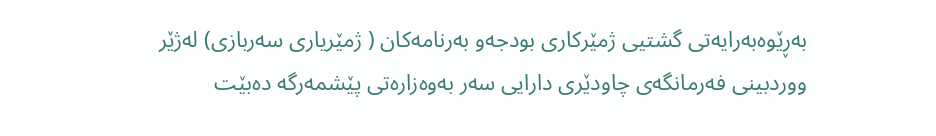به‌ڕێوه‌به‌رایه‌تى گشتیى ژمێرکارى بودجه‌و به‌رنامه‌کان ( ژمێریارى سه‌ربازی) له‌ژێر ووردبینى فه‌رمانگه‌ى چاودێرى دارایى سه‌ر به‌وه‌زاره‌تى پێشمه‌رگه‌ ده‌بێت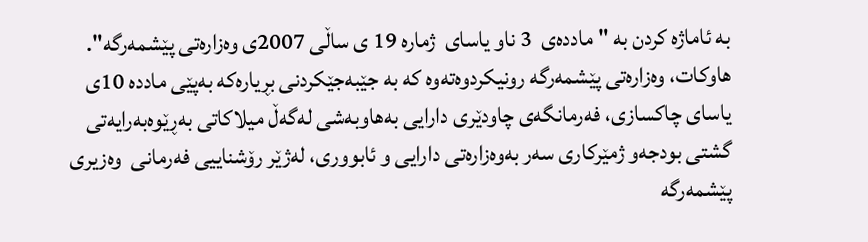به‌ ئاماژه‌ کردن به‌ " مادده‌ى ‌ 3 ناو یاساى  ژماره‌ 19 ى ساڵى 2007ى وه‌زاره‌تى پێشمه‌رگه‌". هاوکات، وه‌زاره‌تى پێشمه‌رگه‌ رونیکردوه‌ته‌وه‌ که‌ به‌ جێبه‌جێکردنى بڕیاره‌که‌ به‌پێى مادده‌ 10ى یاساى چاکسازی، فه‌رمانگه‌ى چاودێرى دارایى به‌هاوبه‌شى له‌گه‌ڵ میلاکاتى به‌ڕێوه‌به‌رایه‌تى گشتى بودجه‌و ژمێرکارى سه‌ر به‌وه‌زاره‌تى دارایى و ئابووری، له‌ژێر رۆشناییى فه‌رمانى ‌ وه‌زیرى پێشمه‌رگه‌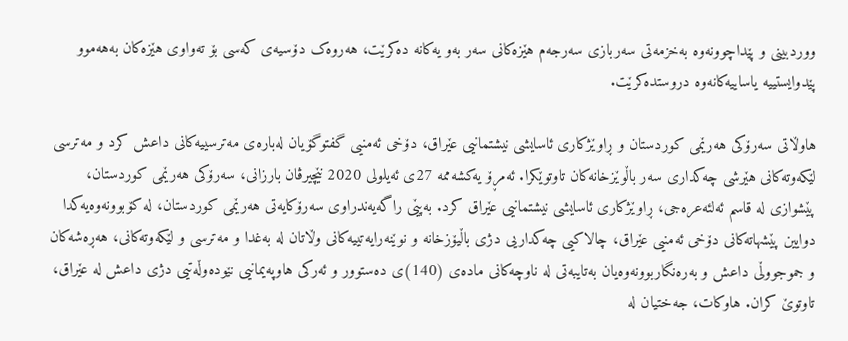ووردبینى و پێداچوونه‌وه‌ به‌خزمه‌تى سه‌ربازى سه‌رجه‌م هێزه‌کانى سه‌ر به‌و یه‌کانه‌ ده‌کرێت، هه‌روه‌ک دۆسیه‌ى که‌سى بۆ ته‌واوى هێزه‌کان به‌هه‌موو پێدوایستییه‌ یاساییه‌کانه‌وه‌ دروستده‌کرێت.

هاوڵاتى ‌سه‌رۆکى هه‌رێمى کوردستان و ڕاوێژکارى ئاسایشى نیشتمانیى عێراق، دۆخى ئه‌منیى گفتوگۆیان له‌باره‌ى مه‌ترسییه‌کانى داعش کرد و مه‌ترسى لێکه‌وته‌کانى هێرشى چه‌کدارى سه‌ر باڵوێزخانه‌کان تاوتوێکرا. ئه‌مڕۆ یه‌کشه‌ممه‌ 27ى ئه‌یلولى 2020 نێچیرڤان بارزانى، سه‌رۆکى هه‌رێمى کوردستان، پێشوازى له‌ قاسم ئه‌لئه‌عره‌جى، ڕاوێژکارى ئاسایشى نیشتمانیى عێراق کرد. به‌پێى راگه‌یه‌ندراوى سه‌رۆکایه‌تى هه‌رێمى کوردستان، له‌ کۆبوونه‌وه‌یه‌کدا دوایین پێشهاته‌کانى دۆخى ئه‌منیى عێراق، چالاکیى چه‌کداریى دژى باڵیۆزخانه‌ و نوێنه‌رایه‌تییه‌کانى وڵاتان له‌ به‌غدا و مه‌ترسى و لێکه‌وته‌کانى، هه‌ڕه‌شه‌کان و جموجووڵى داعش و به‌ره‌نگاربوونه‌وه‌یان به‌تایبه‌تى له‌ ناوچه‌کانى ماده‌ى (140)ى ده‌ستوور و ئه‌رکى هاوپه‌یمانیى نێوده‌وڵه‌تیى دژى داعش له‌ عێراق، تاوتوێ کران. هاوکات، جه‌ختیان له‌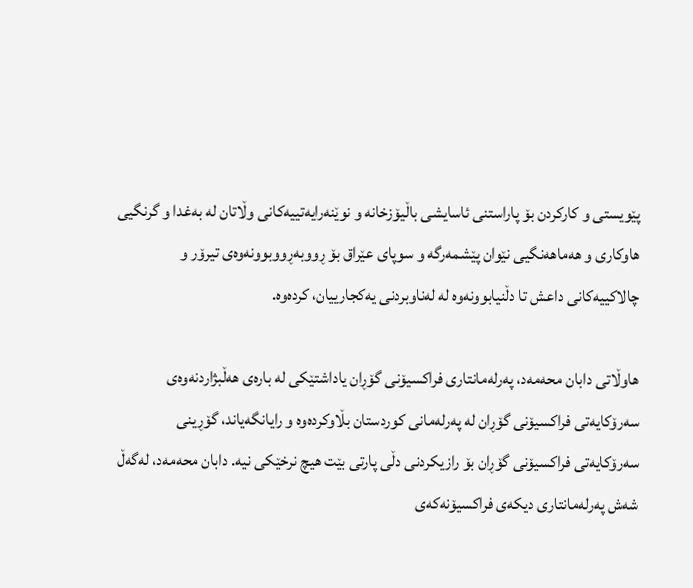پێویستى و کارکردن بۆ پاراستنى ئاسایشى باڵیۆزخانه‌ و نوێنه‌رایه‌تییه‌کانى وڵاتان له‌ به‌غدا و گرنگیى هاوکارى و هه‌ماهه‌نگیى نێوان پێشمه‌رگه‌ و سوپاى عێراق بۆ ڕووبه‌ڕووبوونه‌وه‌ى تیرۆر و چالاکییه‌کانى داعش تا دڵنیابوونه‌وه‌ له‌ له‌ناوبردنى یه‌کجارییان، کرده‌وه‌.

هاوڵاتى دابان محەمەد، پەرلەمانتاری فراکسیۆنی گۆڕان یاداشتێكی له‌ باره‌ی هه‌ڵبژاردنه‌وه‌ی سه‌رۆكایەتی فراكسیۆنی گۆڕان له‌ په‌رله‌مانی كوردستان بڵاوكرده‌وه‌ و رایانگه‌یاند، گۆڕینی سه‌رۆكایه‌تی فراكسیۆنی گۆڕان بۆ رازیكردنی دڵى پارتی بێت هیچ نرخێکی نیه‌. دابان محەمەد، لەگەڵ شەش پەرلەمانتاری دیکەی فراکسیۆنەکەی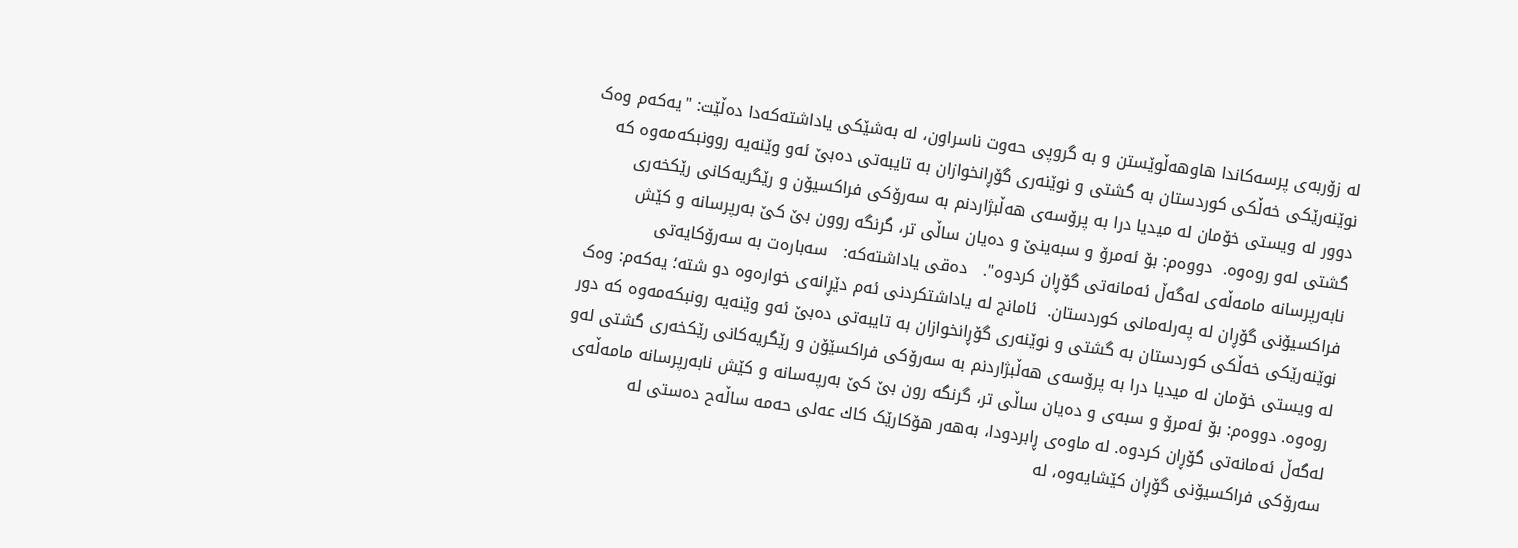لە زۆربەی پرسەکاندا هاوهەڵوێستن و بە گروپی حه‌وت ناسراون، له‌ به‌شێكی یاداشته‌كه‌دا دەڵێت: "یه‌كه‌م وەک نوێنەرێکی خەڵکی کوردستان بە گشتی و نوێنەری گۆڕانخوازان بە تایبەتی دەبێ ئەو وێنەیە روونبکەمەوە کە دوور لە ویستی خۆمان لە میدیا درا بە پرۆسەی هەڵبژاردنم بە سەرۆکی فراکسیۆن و رێگریەکانی رێکخەری گشتی لەو روەوە.  دووەم: بۆ ئەمرۆ و سبەینێ و دەیان ساڵی تر، گرنگە روون بێ کێ بەرپرسانە و کێش نابەرپرسانە مامەڵەی لەگەڵ ئەمانەتی گۆڕان کردوە".   دەقی یاداشتەکە:   سەبارەت بە سەرۆکایەتی فراکسیۆنی گۆڕان لە پەرلەمانی کوردستان.  ئامانج لە یاداشتکردنی ئەم دێڕانەی خوارەوە دو شتە؛ یەکەم: وەک نوێنەرێکی خەڵکی کوردستان بە گشتی و نوێنەری گۆڕانخوازان بە تایبەتی دەبێ ئەو وێنەیە رونبکەمەوە کە دور لە ویستی خۆمان لە میدیا درا بە پرۆسەی هەڵبژاردنم بە سەرۆکی فراکسێۆن و رێگریەکانی رێکخەری گشتی لەو روەوە. دووەم: بۆ ئەمرۆ و سبەی و دەیان ساڵی تر، گرنگە رون بێ کێ بەرپەسانە و کێش نابەرپرسانە مامەڵەی لەگەڵ ئەمانەتی گۆڕان کردوە. له‌ ماوه‌ى ڕابردودا، بەهەر هۆکارێک كاك عه‌لى حه‌مه‌ ساڵه‌ح ده‌ستى له‌ سه‌رۆكى فراكسیۆنى گۆڕان كێشایه‌وه‌، له‌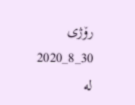رۆژی 30_8_2020 له‌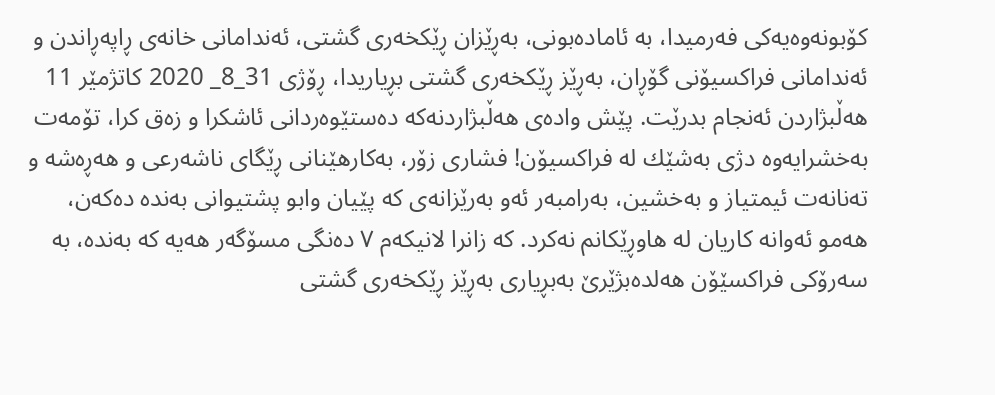كۆبونه‌وه‌یه‌كى فه‌رمیدا، به‌ ئاماده‌بونى، به‌ڕێزان ڕێكخه‌رى گشتى، ئه‌ندامانى خانه‌ى ڕاپه‌ڕاندن و ئه‌ندامانى فراكسیۆنى گۆڕان، به‌ڕێز ڕێكخه‌رى گشتى بڕیاریدا، ڕۆژى 31_8_ 2020 كاتژمێر 11 هه‌ڵبژاردن ئه‌نجام بدرێت. پێش وادەی هەڵبژاردنەکە ده‌ستێوه‌ردانى ئاشكرا و زه‌ق كرا، تۆمه‌ت به‌خشرایه‌وه‌ دژى به‌شێك له‌ فراكسیۆن! فشارى زۆر، به‌كارهێنانى ڕێگاى ناشه‌رعى و هه‌ڕه‌شه‌ و ته‌نانه‌ت ئیمتیاز و به‌خشین، بەرامبەر ئەو بەرێزانەی کە پێیان وابو پشتیوانی بەندە دەکەن، هەمو ئەوانە كاریان له‌ هاوڕێكانم نه‌كرد. کە زانرا لانیکەم ۷ دەنگی مسۆگەر هەیە کە بەندە، بە سەرۆکی فراکسێۆن هەلدەبژێرێ به‌بڕیارى به‌ڕێز ڕێكخه‌رى گشتى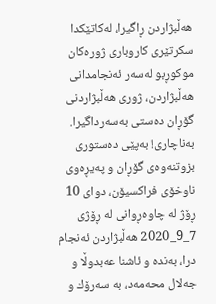هه‌ڵبژاردن ڕاگیرا، له‌كاتێكدا سكرتێرى كاروبارى ژوره‌كان موكوڕبو له‌سه‌ر ئه‌نجامدانى هه‌ڵبژاردن، ژورى هه‌ڵبژاردنى گۆڕان ده‌ستى به‌سه‌رداگیرا. به‌ناچارى! به‌پێى ده‌ستورى بزوتنه‌وه‌ى گۆڕان و په‌یڕه‌وى ناوخۆى فراكسیۆن، دواى 10 ڕۆژ له‌ چاوه‌ڕوانى له‌ ڕۆژی 7_9_2020 هه‌ڵبژاردن ئه‌نجام درا، به‌نده‌ و ئاشنا عه‌بدوڵا و جه‌لال محه‌مه‌د، به‌ سه‌رۆك و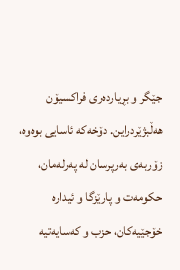جێگر و بڕیارده‌رى فراكسیۆن هه‌ڵبژێردراین. دۆخه‌كه‌ ئاسایى بوه‌وه‌، زۆربه‌ى به‌رپرسان له‌ په‌رله‌مان، حكومه‌ت و پارێزگا و ئیداره‌ خۆجێیه‌كان، حزب و كه‌سایه‌تیه‌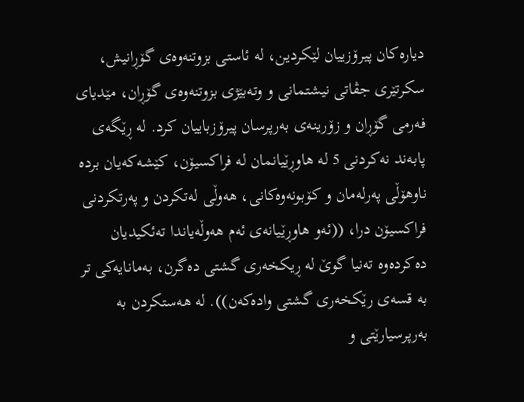دیاره‌كان پیرۆزییان لێكردین، له‌ ئاستى بزوتنه‌وه‌ى گۆڕانیش، سكرتێرى جڤاتى نیشتمانى و وته‌بێژى بزوتنه‌وه‌ى گۆڕان، مێدیاى فه‌رمى گۆڕان و زۆرینه‌ى به‌رپرسان پیرۆزباییان كرد. له‌ ڕێگه‌ى پابه‌ند نه‌كردنى 5 له‌ هاوڕێیانمان له‌ فراكسیۆن، كێشه‌كەیان بردە ناوهۆڵى په‌رله‌مان و کۆبونەوەکانی، هه‌وڵى له‌تكردن و په‌رتكردنى فراكسیۆن درا، ((ئه‌و هاوڕێیانه‌ى ئه‌م هه‌وڵه‌یاندا ته‌ئكیدیان ده‌كرده‌وه‌ ته‌نیا گوێ له‌ ڕیكخه‌رى گشتى ده‌گرن، بەمانایەکی تر بە قسەی رێکخەری گشتی وادەکەن)). له‌ هه‌ستكردن به‌ به‌رپرسیارێتى و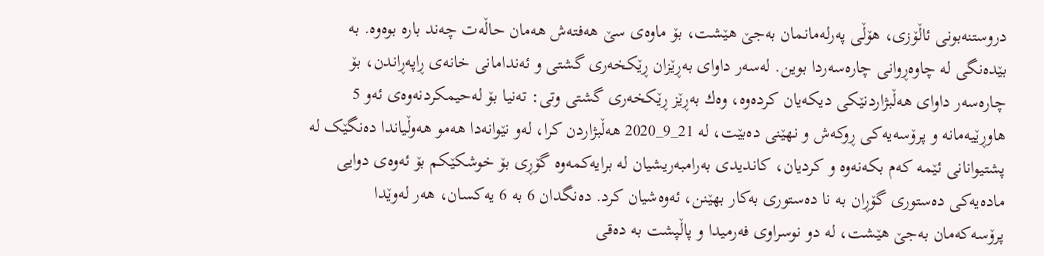دروستنه‌بونى ئاڵۆزى، هۆڵى په‌رله‌مانمان به‌جێ هێشت، بۆ ماوه‌ى سێ هه‌فته‌ش هه‌مان حاڵه‌ت چه‌ند باره‌ بوه‌وه‌. به‌ بێده‌نگى له‌ چاوه‌ڕوانى چاره‌سه‌ردا بوین. له‌سه‌ر داواى به‌ڕێزان ڕێكخه‌رى گشتى و ئه‌ندامانى خانه‌ى ڕاپه‌ڕاندن، بۆ چاره‌سه‌ر داواى هه‌ڵبژاردنێكى دیكه‌یان كرده‌وه‌، وه‌ك به‌ڕێز ڕێكخه‌رى گشتى وتى: ته‌نیا بۆ له‌حیمكردنه‌وه‌ى ئه‌و 5 هاوڕێیه‌مانه‌ و پرۆسه‌یه‌كى ڕوكه‌ش و نهێنى ده‌بێت، له‌ 21_9_2020 هه‌ڵبژاردن كرا، لەو نێوانەدا هەمو هەوڵیاندا دەنگێک لە پشتیوانانی ئێمە کەم بکەنەوە و کردیان، کاندیدی بەرامبەریشیان لە برایەکمەوە گۆڕی بۆ خوشکێکم بۆ ئەوەی دوایی مادەیەکی دەستوری گۆڕان بە نا دەستوری بەکار بهێنن، ئەوەشیان کرد. ده‌نگدان 6 به‌ 6 یه‌كسان، هه‌ر له‌وێدا پرۆسه‌كه‌مان به‌جێ هێشت، له‌ دو نوسراوى فه‌رمیدا و پاڵپشت به‌ ده‌قى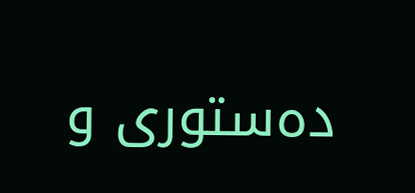ده‌ستورى و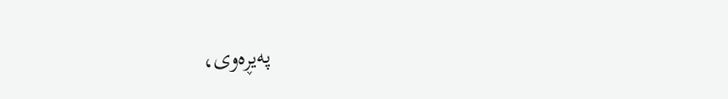په‌یڕه‌وى،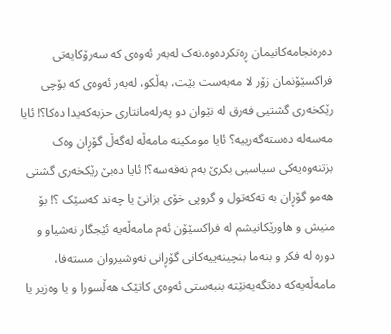ده‌ره‌نجامه‌كانیمان ڕه‌تكرده‌وه‌.نەک لەبەر ئەوەی کە سەرۆکایەتی فراکسێۆنمان زۆر لا مەبەست بێت، بەڵکو، لەبەر ئەوەی کە بۆچی رێکخەری گشتیی فەرق لە نێوان دو پەرلەمانتاری حزبەکەیدا دەکا؟! ئایا مەسەلە دەستەگەرییە؟ ئایا مومکینە مامەڵە لەگەڵ گۆڕان وەک بزتنەوەیەکی سیاسیی بكرێ بەم نەفەسە؟! ئایا دەبێ رێکخەری گشتی هەمو گۆڕان بە تەکەتول و گروپی خۆی بزانێ یا چەند کەسێک ؟! بۆ منیش و هاورێکانیشم لە فراکسێۆن ئەم مامەڵەیە ئێجگار نەشیاو و دورە لە فکر و بنەما بنچینەییەکانی گۆڕانی نەوشیروان مستەفا، مامەڵەیەکە دەتگەیەنێتە بنبەستی ئەوەی کاتێک هەڵسورا و یا وەزیر یا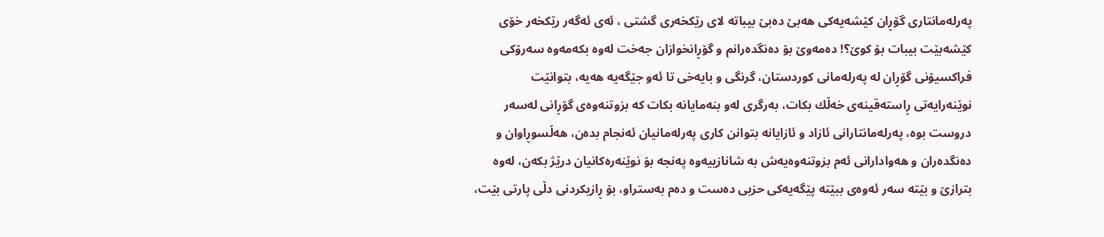پەرلەمانتاری گۆڕان کێشەیەکی هەبێ دەبێ بیباتە لای رێکخەری گشتی ، ئەی ئەگەر رێکخەر خۆی کێشەبێت بیبات بۆ کوێ؟! دەمەوێ بۆ دەنگدەرانم و گۆڕانخوازان جەخت لەوە بکەمەوە سه‌رۆكى فراكسیۆنى گۆڕان له‌ په‌رله‌مانى كوردستان، گرنگى و بایه‌خى تا ئه‌و جێگه‌یه‌ هه‌یه‌، بتوانێت نوێنه‌رایه‌تى ڕاسته‌قینه‌ى خه‌ڵك بكات، به‌رگرى له‌و بنه‌مایانه‌ بكات كه‌ بزوتنه‌وه‌ى گۆڕانى له‌سه‌ر دروست بوه‌، په‌رله‌مانتارانى ئازاد و ئازایانه‌ بتوانن كارى په‌رله‌مانیان ئه‌نجام بده‌ن، هه‌ڵسوڕاوان و ده‌نگده‌ران و هه‌وادارانى ئه‌م بزوتنه‌وه‌یه‌ش به‌ شانازییه‌وه‌ په‌نجه‌ بۆ نوێنه‌ره‌كانیان درێژ بكه‌ن، لەوە بترازێ و بێتە سەر ئەوەی ببێتە پێگەیەکی حزبی دەست و دەم بەستراو، بۆ ڕازیکردنی دڵی پارتی بێت،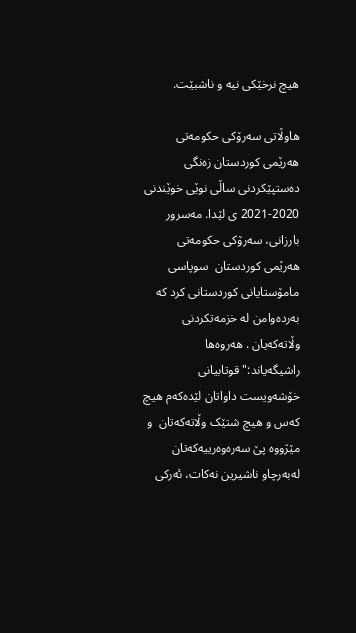هیچ نرخێکی نیە و ناشبێت.

هاوڵاتى ‌سه‌رۆکى حکومه‌تى هه‌رێمى کوردستان زه‌نگى ده‌ستپێکردنى ساڵى نوێى خوێندنى 2020-2021 ى لێدا. مه‌سرور بارزانى، سه‌رۆکى حکومه‌تى هه‌رێمى کوردستان  سوپاسى مامۆستایانى کوردستانى کرد که‌ به‌رده‌وامن له‌ خزمه‌تکردنى وڵاته‌که‌یان . هه‌روه‌ها راشیگه‌یاند:"قوتابیانى خۆشه‌ویست داواتان لێده‌که‌م ھیچ که‌س و هیچ شتێک وڵاته‌که‌تان  و مێژووه‌ پێ‌ سه‌ره‌وه‌رییه‌که‌تان له‌به‌رچاو ناشیرین نه‌کات، ئه‌رکى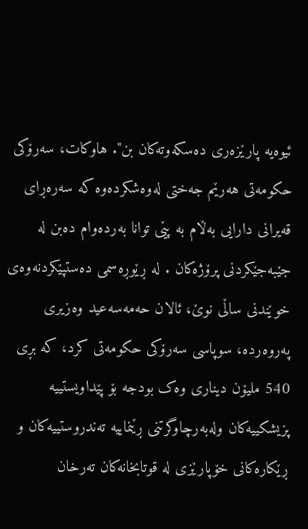ئیوه‌یه‌ پارێزه‌رى ده‌سکه‌وته‌کان بن". هاوکات، سه‌رۆکى حکومه‌تى هه‌رێم جه‌ختى له‌وه‌شکرده‌وه‌ که‌ سه‌ره‌ڕاى قه‌یرانى دارایى به‌ڵام به‌ پێى توانا به‌رده‌وام ده‌بن له‌ جێبه‌جێکردنى پرۆژه‌کان . له‌ ڕێوڕه‌سمى ده‌ستپێکردنه‌وه‌ى خوێندنى ساڵى نوێ، ئالان حه‌مه‌سه‌عید وه‌زیرى په‌روه‌رده‌، سوپاسى سه‌رۆکى حکومه‌تى کرد، که‌ بڕى 540 ملیۆن دینارى وه‌ک بودجه‌ بۆ پێداویستییه‌ پزیشکییه‌کان وله‌به‌رچاوگرتنى ڕێنماییه‌ ته‌ندروستییه‌کان و ڕێکاره‌کانى خۆپارێزى له‌ قوتابخانه‌کان ته‌رخان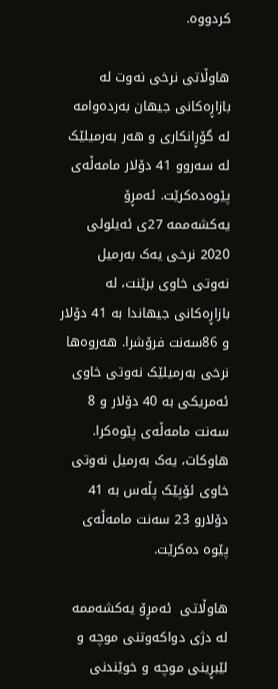کردووه‌.

هاوڵاتى نرخى نه‌وت له‌ بازاڕه‌کانى جیهان به‌رده‌وامه‌ له‌ گۆڕانکاری و هه‌ر به‌رمیلێک له‌ سه‌روو 41 دۆلار مامه‌ڵه‌ى پێوه‌ده‌کرێت. ئه‌مڕۆ یه‌کشه‌ممه‌ 27ى ئه‌یلولى 2020 نرخى یه‌ک به‌رمیل نه‌وتى خاوى برێنت، له‌ بازاڕه‌کانى جیهاندا به‌ 41 دۆلار و 86سه‌نت فرۆشرا. هه‌روه‌ها نرخى به‌رمیلێک نه‌وتى خاوى ئه‌مریکى به‌ 40 دۆلار و 8 سه‌نت مامه‌ڵه‌ی پێوه‌کرا. هاوکات، یه‌ک به‌رمیل نه‌وتى خاوى ئۆپێک پڵه‌س به‌ 41 دۆلارو 23 سه‌نت مامه‌ڵه‌ى پێوه‌ ده‌کرێت.

هاوڵاتى  ‌ئه‌مڕۆ یه‌کشه‌ممه‌ له‌ دژى دواکه‌وتنى موچه‌ و لێبڕینى موچه‌ و خوێندنى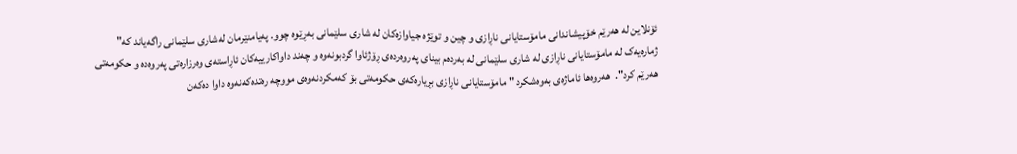ئۆنلاین له‌ هه‌رێم خۆپیشاندانى مامۆستایانى ناڕازى و چین و توێژه‌ جیاوازه‌کان له‌ شارى سلێمانى به‌ڕێوه‌ چوو. په‌یامنێرمان له‌شارى سلێمانى راگه‌یاند که‌" ژماره‌یه‌ک له‌ مامۆستایانى ناڕازى له‌ شارى سلێمانى له‌ به‌رده‌م بیناى په‌روه‌رده‌ى ڕۆژئاوا گردبونه‌وه‌ و چه‌ند داواکارییه‌کان ئاڕاسته‌ى وه‌رزاره‌تى په‌روه‌ده‌ و حکومه‌تى هه‌رێم کرد".  هه‌روه‌ها ئاماژه‌ى به‌وه‌شکرد " مامۆستایانى ناڕازى بڕیاره‌که‌ى حکومه‌تى بۆ که‌مکردنه‌وه‌ى مووچه‌ ره‌تده‌که‌نه‌وه‌ داوا ده‌که‌ن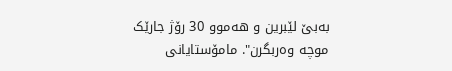به‌بێ لێبرین و هه‌موو 30 رۆژ جارێک موچه‌ وه‌ربگرن". مامۆستایانى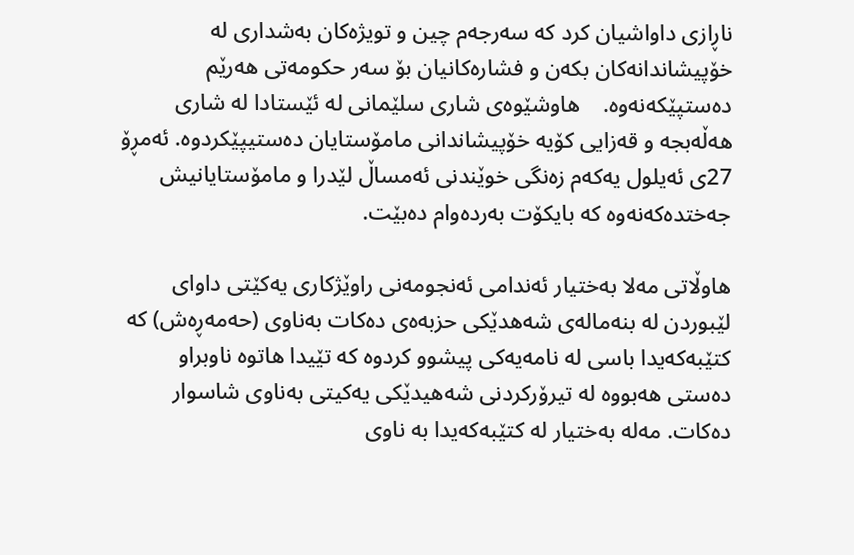ناڕازى داواشیان کرد که‌ سه‌رجه‌م چین و تویژه‌کان به‌شدارى له‌ خۆپیشاندانه‌کان بکه‌ن و فشاره‌کانیان بۆ سه‌ر حکومه‌تى هه‌رێم ده‌ستپێکه‌نه‌وه‌.    هاوشێوه‌ى شارى سلێمانى له‌ ئێستادا له‌ شارى هه‌ڵه‌بجه‌ و قه‌زایى کۆیه‌ خۆپیشاندانى مامۆستایان ده‌ستیپێکردوه‌. ئه‌مڕۆ 27ى ئه‌یلول یه‌که‌م زه‌نگى خوێندنى ئه‌مساڵ لێدرا و مامۆستایانیش جه‌ختده‌که‌نه‌وه‌ که‌ بایکۆت به‌رده‌وام ده‌بێت.

ھاوڵاتی مەلا بەختیار ئەندامی ئەنجومەنی راوێژکاری یەکێتی داوای لێبوردن لە بنەمالەی شەھدێکی حزبەەی دەکات بەناوی (حەمەڕەش) کە کتێبەکەیدا باسی لە نامەیەکی پیشوو کردوە کە تێیدا ھاتوە ناوبراو دەستی ھەبووە لە تیرۆرکردنی شەھیدێکی یەکیتی بەناوی شاسوار دەکات. مەلە بەختیار لە کتێبەکەیدا بە ناوی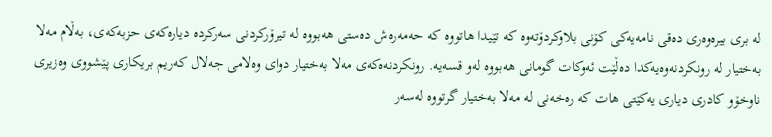لە بری بیرەوەری دەقی نامەیەکی کۆنی بلاوکردۆتەوە کە تێیدا ھاتووە کە حەمەرەش دەستی ھەبووە لە تیرۆرکردنی سەرکردە دیارەکەی حزبەکەی، بەڵام مەلا بەختیار لە رونکردنەوەیەکدا دەڵێت ئەوکات گومانی ھەبووە لەو قسەیە. رونکردنەەکەی مەلا بەختیار دوای وەلامی جەلال کەریم بریکاری پێشووی وەزیری ناوخۆو کادری دیاری یەکێتی ھات کە رەخەنی لە مەلا بەختیار گرتووە لەسەر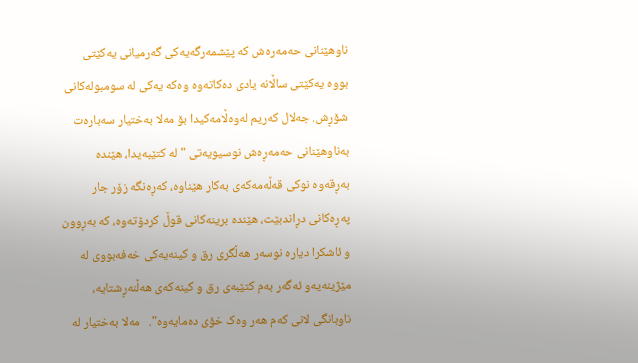ناوھێنانی حەمەرەش کە پێشمەرگەیەکی گەرمیانی یەکێتی بووە یەکێتی ساڵانە یادی دەکاتەوە وەکە یەکی لە سومبولەکانی شۆڕش. جه‌لال كه‌ریم لەوەڵامەکیدا بۆ مەلا بەختیار سەبارەت بەناوھێنانی حەمەڕەش نوسیویەتی "لە کتێبەیدا، هێندە بەڕقەوە نوکی قەڵەمەکەی بەکار هێناوە، کەڕەنگە زۆر جار پەڕەکانی دڕاندبێت، هێندە برینەکانی قوڵ کردۆتەوە، کە بەڕوون و ئاشکرا دیارە نوسەر هەڵگری رق و کینەیەکی خەفەبووی لە مێژینەیەو ئەگەر بەم كتێبه‌ی رق و كینەکەی‌ هه‌ڵنه‌ڕشتایە، ناوبانگی لانی کەم هەر وەک خۆی دەمایەوە".   مەلا بەختیار لە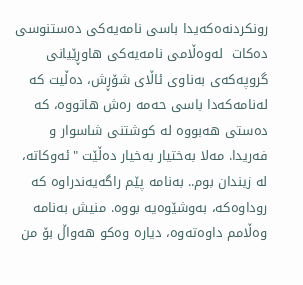رونکردنەەکەیدا باسی نامەیەكی دەستنوسی دەکات  لەوەڵامی نامەیەكی هاوڕێیانی  گروپەکەی بەناوی ئاڵای شۆڕش، دەڵیت کە لەنامەکەدا باسی حەمە رەش هاتووە، كە دەستی ھەبووە لە کوشتنی شاسوار و فەریدا. مەلا بەختیار بەخیار دەڵێت "ئەوكاتە، لە زیندان بوم.. بەنامە پێم راگەیەندراوە كە روداوەكە، بەوشێوەیە بووە. منیش بەنامە وەڵامم داوەتەوە، دیارە وەكو هەواڵ بۆ من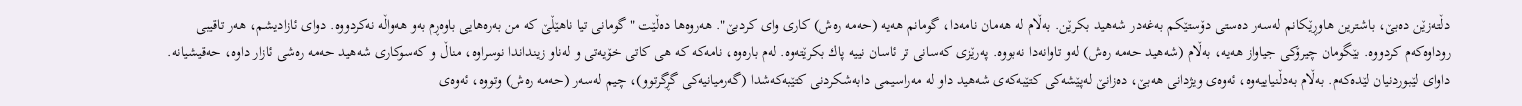دڵتەزێن دەبێ‌، باشترین هاوڕێكانم لەسەر دەستی دۆستێكم بەغەدر شەهید بكرێن. بەڵام لە هەمان نامەدا، گومانم هەیە (حەمە رەش) كاری وای كردبێ‌". ھەروەھا دەڵێت "گومانی تیا ناهێڵێ‌ كە من بەرەهایی باوەڕم بەو هەواڵە نەكردووە. دوای ئازادیشم، هەر تاقیبی روداوەكەم كردووە. بێگومان چیرۆكی جیاواز هەیە، بەڵام (شەهید حەمە رەش) لەو تاوانەدا نەبووە. پەرێزی كەسانی تر ئاسان نییە پاك بكرێتەوە. لەم بارەوە، نامەكە كە هی كاتی خۆیەتی و لەناو زینداندا نوسراوە، مناڵ و كەسوكاری شەهید حەمە رەشی ئازار داوە، حەقیشیانە. داوای لێبوردنیان لێدەكەم. بەڵام بەدڵنیاییەوە، ئەوەی ویژدانی هەبێ‌، دەزانێ‌ لەپێشەكی كتێبەكەی شەهید داو لە مەراسیمی دابەشكردنی كتێبەكەشدا (گەرمیانیەكی گڕگرتوو)، چیم لەسەر (حەمە رەش) وتووە، ئەوەی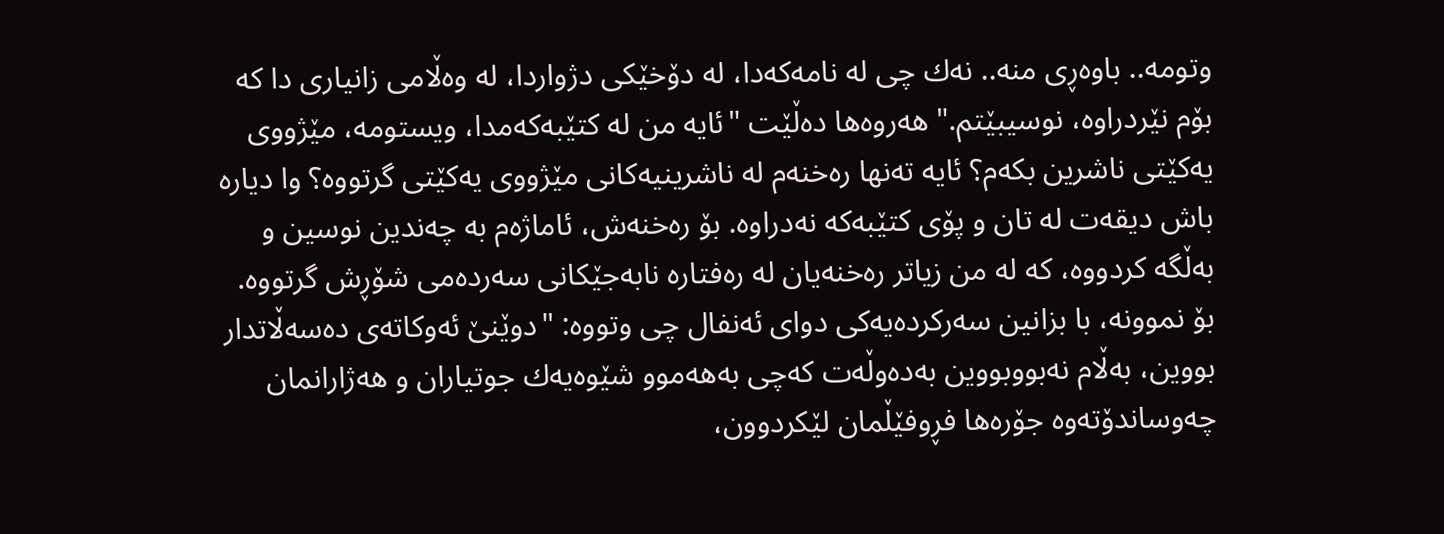وتومە.. باوەڕی منە.. نەك چی لە نامەكەدا، لە دۆخێكی دژواردا، لە وەڵامی زانیاری دا كە بۆم نێردراوە، نوسیبێتم." ھەروەھا دەڵێت "ئایە من لە كتێبەكەمدا، ویستومە، مێژووی یەكێتی ناشرین بكەم؟ ئایە تەنها رەخنەم لە ناشرینیەكانی مێژووی یەكێتی گرتووە؟ وا دیارە باش دیقەت لە تان و پۆی كتێبەكە نەدراوە. بۆ رەخنەش، ئاماژەم بە چەندین نوسین و بەڵگە كردووە، كە لە من زیاتر رەخنەیان لە رەفتارە نابەجێكانی سەردەمی شۆڕش گرتووە. بۆ نموونە، با بزانین سەركردەیەكی دوای ئەنفال چی وتووە: "دوێنێ‌ ئەوكاتەی دەسەڵاتدار بووین، بەڵام نەبووبووین بەدەوڵەت كەچی بەهەموو شێوەیەك جوتیاران و هەژارانمان چەوساندۆتەوە جۆرەها فڕوفێڵمان لێكردوون،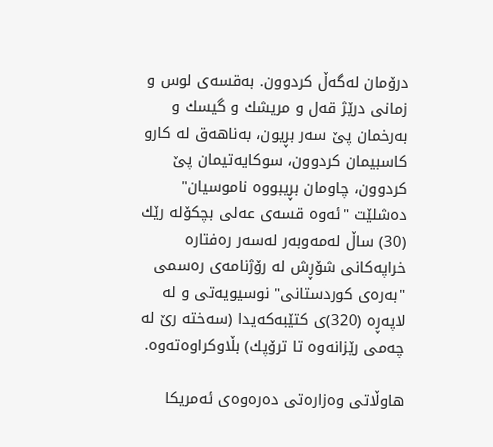درۆمان لەگەڵ كردوون. بەقسەی لوس و زمانی درێژ قەل و مریشك و گیسك و بەرخمان پێ‌ سەر بڕیون، بەناهەق لە كارو كاسبیمان كردوون، سوكایەتیمان پێ‌ كردوون، چاومان بڕیبووە ناموسیان" دەشلێت "ئەوە قسەی عەلی بچكۆلە رێك (30) ساڵ لەمەوبەر لەسەر رەفتارە خراپەكانی شۆڕش لە رۆژنامەی رەسمی "بەرەی كوردستانی" نوسیویەتی و لە لاپەڕە (320)ی كتێبەكەیدا (سەختە رێ‌ لە چەمی رێزانەوە تا ترۆپك) بڵاوكراوەتەوە.

هاوڵاتى ‌وه‌زاره‌تى ده‌ره‌وه‌ى ئه‌مریکا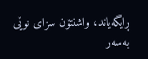ڕایگه‌یاند، واشنتۆن سزاى نوێى به‌سه‌ر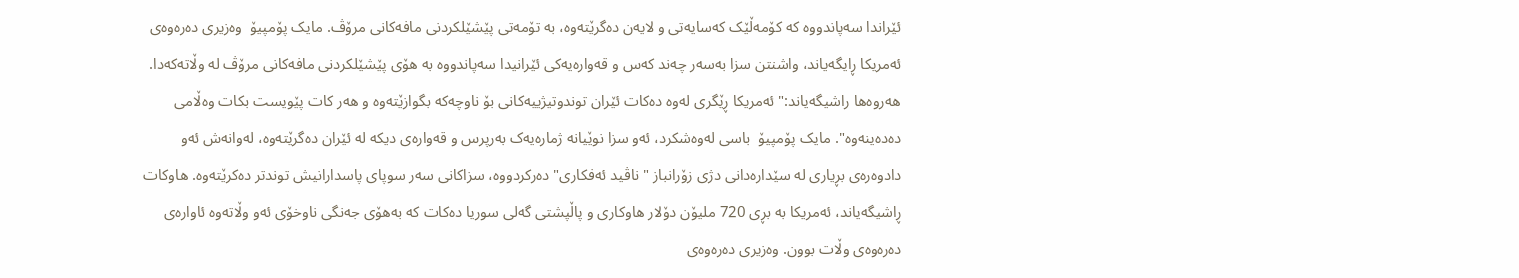ئێراندا سه‌پاندووه‌ که‌ کۆمه‌ڵێک که‌سایه‌تى و لایه‌ن ده‌گرێته‌وه‌، به‌ تۆمه‌تى پێشێلکردنى مافه‌کانى مرۆڤ. مایک پۆمپیۆ  وه‌زیرى ده‌ره‌وه‌ى ئه‌مریکا ڕایگه‌یاند، واشنتن سزا به‌سه‌ر چه‌ند که‌س و قه‌واره‌یه‌کى ئێرانیدا سه‌پاندووه‌ به‌ هۆى پێشێلکردنى مافه‌کانى مرۆڤ له‌ وڵاته‌که‌دا. هه‌روه‌ها راشیگه‌یاند:" ئه‌مریکا ڕێگرى له‌وه‌ ده‌کات ئێران توندوتیژییه‌کانى بۆ ناوچه‌که‌ بگوازێته‌وه‌ و هه‌ر کات پێویست بکات وه‌ڵامى ده‌ده‌ینه‌وه‌". مایک پۆمپیۆ  باسى له‌وه‌شکرد، ئه‌و سزا نوێیانه‌ ژماره‌یه‌ک به‌رپرس و قه‌واره‌ى دیکه‌ له‌ ئێران ده‌گرێته‌وه‌، له‌وانه‌ش ئه‌و دادوه‌ره‌ى بڕیارى له‌ سێداره‌دانى دژى زۆرانباز "ناڤید ئه‌فکارى" ده‌رکردووه‌، سزاکانى سه‌ر سوپاى پاسدارانیش توندتر ده‌کرێته‌وه‌. هاوکات ڕاشیگه‌یاند، ئه‌مریکا به‌ بڕى 720 ملیۆن دۆلار هاوکارى و پاڵپشتى گه‌لى سوریا ده‌کات که‌ به‌هۆى جه‌نگى ناوخۆى ئه‌و وڵاته‌وه‌ ئاواره‌ى ده‌ره‌وه‌ى وڵات بوون. وه‌زیرى ده‌ره‌وه‌ى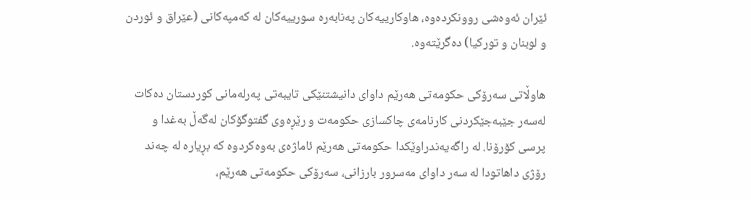ئێران ئه‌وه‌شى روونکرده‌وه‌، هاوکارییه‌کان په‌نابه‌ره‌ سورییه‌کان له‌ که‌مپه‌کانى (عێراق و ئوردن و لوبنان و تورکیا) ده‌گرێته‌وه‌.

ھاوڵاتی سەرۆکی حکومەتی ھەرێم داوای دانیشتنێکی تایبەتی پەرلەمانی کوردستان دەکات لەسەر جێبەجێکردنی کارنامەی چاکسازی حکومەت و رێڕەوی گفتوگۆکان لەگەڵ بەغدا و پرسی کۆرۆنا. لە راگەیەندراوێکدا حکومەتی هەرێم ئاماژەی بەوەکردوە کە بڕیارە لە چەند رۆژی داهاتودا لە سەر داوای مەسرور بارزانی، سەرۆکی حکومەتی هەرێم،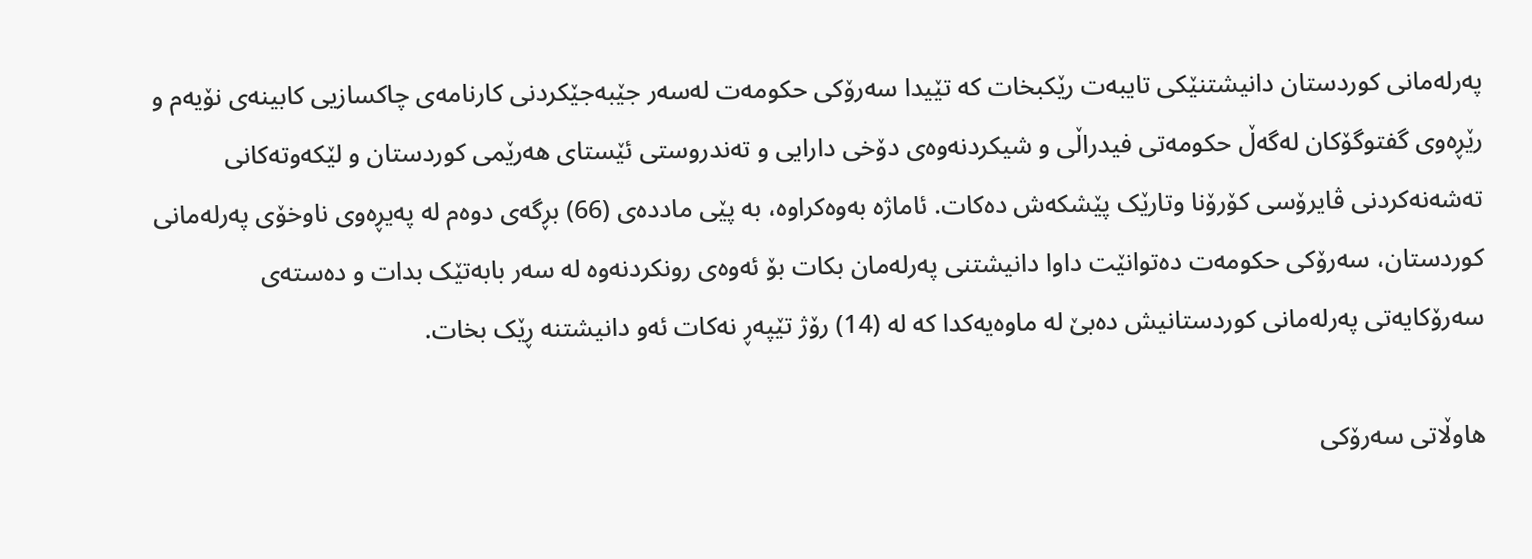پەرلەمانی کوردستان دانیشتنێکی تایبەت رێکبخات کە تێیدا سەرۆکی حکومەت لەسەر جێبەجێکردنی كارنامەی چاکسازیی کابینەی نۆیەم و رێڕەوی گفتوگۆکان لەگەڵ حکومەتی فیدراڵی و شیکردنەوەی دۆخی دارایی و تەندروستی ئێستای هەرێمی کوردستان و لێکەوتەکانی تەشەنەکردنی ڤایرۆسی کۆرۆنا وتارێک پێشکەش دەکات. ئاماژە بەوەکراوە، بە پێی ماددەی (66) بڕگەی دوەم لە پەیڕەوی ناوخۆی پەرلەمانی کوردستان، سەرۆکی حکومەت دەتوانێت داوا دانیشتنی پەرلەمان بکات بۆ ئەوەی رونکردنەوە لە سەر بابەتێک بدات و دەستەی سەرۆکایەتی پەرلەمانی کوردستانیش دەبێ لە ماوەیەکدا کە لە (14) رۆژ تێپەڕ نەکات ئەو دانیشتنە ڕێک بخات.

هاوڵاتى ‌سه‌رۆکى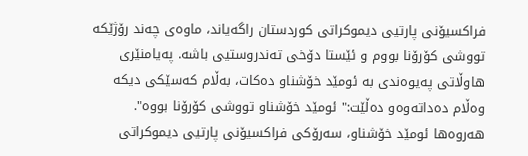فراکسیۆنى پارتیى دیموکراتى کوردستان راگه‌یاند، ماوه‌ى چه‌ند رۆژێکه‌ تووشى کۆرۆنا بووم و ئێستا دۆخى ته‌ندروستیى باشه‌. په‌یامنێرى هاوڵاتى په‌یوه‌ندى به‌ ئومێد خۆشناو ده‌کات، به‌ڵام که‌سێکى دیکه‌ وه‌ڵام ده‌داته‌وه‌و ده‌ڵێت:" ئومێد خۆشناو تووشى کۆرۆنا بووه‌". هه‌روه‌ها ئومێد خۆشناو، سه‌رۆکى فراکسیۆنى پارتیى دیموکراتى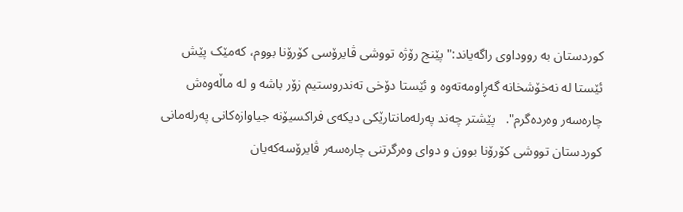کوردستان به‌ رووداوى راگه‌یاند:" پێنج رۆژه‌ تووشى ڤایرۆسى کۆرۆنا بووم، که‌مێک پێش ئێستا له‌ نه‌خۆشخانه‌ گه‌ڕاومه‌ته‌وه‌ و ئێستا دۆخى ته‌ندروستیم زۆر باشه‌ و له‌ ماڵه‌وه‌ش چاره‌سه‌ر وه‌رده‌گرم".   پێشتر چه‌ند په‌رله‌مانتارێکى دیکه‌ى فراکسیۆنه‌ جیاوازه‌کانى په‌رله‌مانى کوردستان تووشى کۆرۆنا بوون و دواى وه‌رگرتنى چاره‌سه‌ر ڤایرۆسه‌که‌یان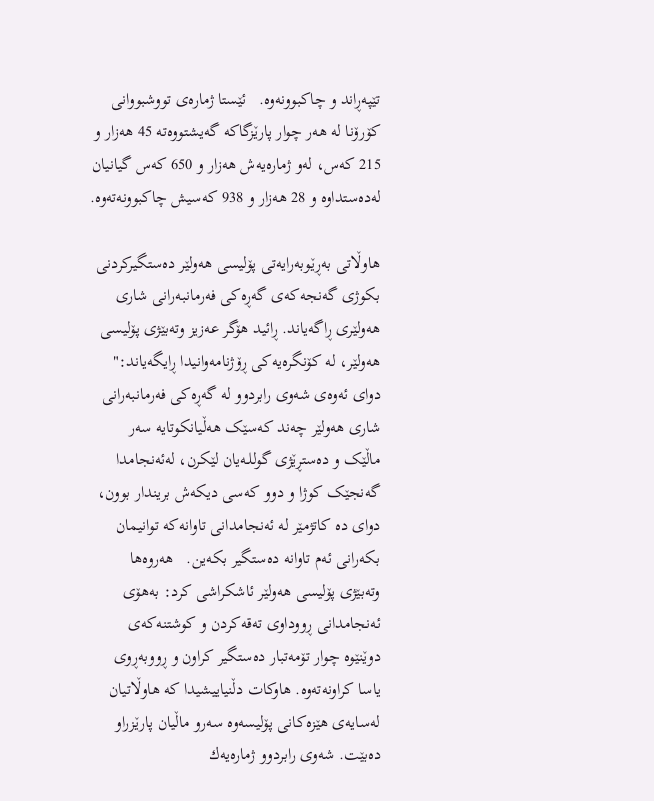تێپه‌ڕاند و چاکبوونه‌وه‌.   ئێستا ژماره‌ى تووشبووانى کۆرۆنا له‌ هه‌ر چوار پارێزگاکه‌ گه‌یشتووه‌ته‌ 45 هه‌زار و 215 که‌س، له‌و ژماره‌یه‌ش هه‌زار و 650 که‌س گیانیان له‌ده‌ستداوه‌ و 28 هه‌زار و 938 که‌سیش چاکبوونه‌ته‌وه‌.

هاوڵاتى به‌ڕێوبه‌رایه‌تى پۆلیسى هه‌ولێر ده‌ستگیرکردنى بکوژى گه‌نجه‌که‌ى گه‌ڕه‌کى فه‌رمانبه‌رانى شارى هه‌ولێرى ڕاگه‌یاند. ڕائید هۆگر عه‌زیز وته‌بێژى پۆلیسى هه‌ولێر، له‌ کۆنگره‌یه‌کى ڕۆژنامه‌وانیدا ڕایگه‌یاند:" دواى ئه‌وه‌ى شه‌وى رابردوو له‌ گه‌ڕه‌کى فه‌رمانبه‌رانى شارى هه‌ولێر چه‌ند که‌سێک هه‌ڵیانکوتایه‌ سه‌ر ماڵێک و ده‌ستڕێژى گوللـه‌یان لێکرن، له‌ئه‌نجامدا گه‌نجێک کوژا و دوو که‌سى دیکه‌ش بریندار بوون، دواى ده‌ کاتژمێر له‌ ئه‌نجامدانى تاوانه‌که‌ توانیمان بکه‌رانى ئه‌م تاوانه‌ ده‌ستگیر بکه‌ین.   هه‌روه‌ها وته‌بێژى پۆلیسى هه‌ولێر ئاشکراشى کرد: به‌هۆى ئه‌نجامدانى ڕووداوى ته‌قه‌کردن و کوشتنه‌که‌ى دوێنێوه‌ چوار تۆمه‌تبار ده‌ستگیر کراون و ڕووبه‌ڕوى یاسا کراونه‌ته‌وه‌. هاوکات دڵنیاییشیدا که‌ هاوڵاتیان له‌سایه‌ى هێزه‌کانى پۆلیسه‌وه‌ سه‌رو ماڵیان پارێزراو ده‌بێت. شه‌وی‌ رابردوو ژماره‌یه‌ك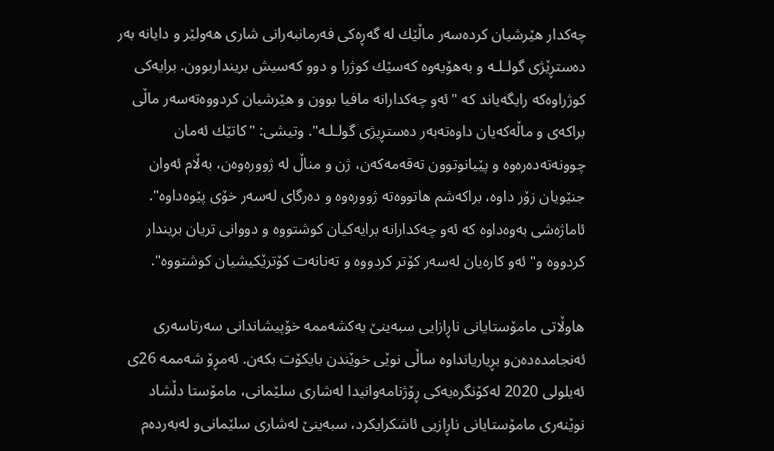چه‌كدار هێرشیان‌ كرده‌سه‌ر ماڵێك له‌ گه‌ڕه‌كی‌ فه‌رمانبه‌رانی‌ شاری‌ هه‌ولێر و دایانه‌ به‌ر ده‌ستڕێژی‌ گولـلـه‌ و به‌هۆیه‌وه‌ كه‌سێك كوژرا و دوو كه‌سیش برینداربوون. برایه‌كی‌ كوژراوه‌كه‌ رایگه‌یاند كه‌ "ئه‌و چه‌كدارانه‌ مافیا بوون و هێرشیان كردووه‌ته‌سه‌ر ماڵی‌ براكه‌ی و ماڵه‌كه‌یان داوه‌ته‌به‌ر ده‌ستڕیژی‌ گولـلـه‌". وتیشی‌: "كاتێك ئه‌مان چوونه‌ته‌ده‌ره‌وه‌ و پێیانوتوون ته‌قه‌مه‌كه‌ن، ژن و مناڵ‌ له‌ ژووره‌وه‌ن، به‌ڵام ئه‌وان جنێویان زۆر داوه‌، براكه‌شم هاتووه‌ته‌ ژووره‌وه‌ و ده‌رگای‌ له‌سه‌ر خۆی‌ پێوه‌داوه‌". ئاماژه‌شی‌ به‌وه‌داوه‌ كه‌ ئه‌و چه‌كدارانه‌ برایه‌كیان كوشتووه‌ و دووانی‌ تریان بریندار كردووه‌ و" ئه‌و كاره‌یان له‌سه‌ر كۆتر كردووه‌ و ته‌نانه‌ت كۆترێكیشیان كوشتووه‌".

هاوڵاتى مامۆستایانى ناڕازایى سبه‌ینێ یه‌کشه‌ممه‌ خۆپیشاندانى سه‌رتاسه‌رى ئه‌نجامده‌ده‌ن‌و بڕیاریانداوه‌ ساڵى نوێى خوێندن بایکۆت بکه‌ن. ئه‌مڕۆ شه‌ممه‌ 26ى ئه‌یلولى 2020 له‌کۆنگره‌یه‌کى ڕۆژنامه‌وانیدا له‌شارى سلێمانى، مامۆستا دڵشاد نوێنه‌رى مامۆستایانى ناڕازیى ئاشکرایکرد، سبه‌ینێ له‌شارى سلێمانى‌و له‌به‌رده‌م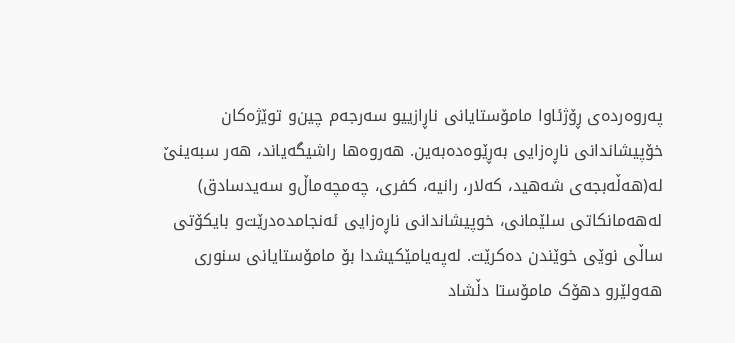په‌روه‌رده‌ى ڕۆژئاوا مامۆستایانى ناڕازییو سه‌رجه‌م چین‌و توێژه‌کان خۆپیشاندانى ناڕه‌زایى به‌ڕێوه‌ده‌به‌ین. هه‌روه‌ها راشیگه‌یاند، هه‌ر سبه‌ینێ له‌(هه‌ڵه‌بجه‌ى شه‌هید، که‌لار، رانیه‌، کفرى، چه‌مچه‌ماڵ‌و سه‌یدسادق) له‌هه‌مانکاتى سلێمانى، خوپیشاندانى ناڕه‌زایى ئه‌نجامده‌درێت‌و بایکۆتى ساڵى نوێى خوێندن ده‌کرێت. له‌په‌یامێکیشدا بۆ مامۆستایانى سنورى هه‌ولێرو دهۆک مامۆستا دڵشاد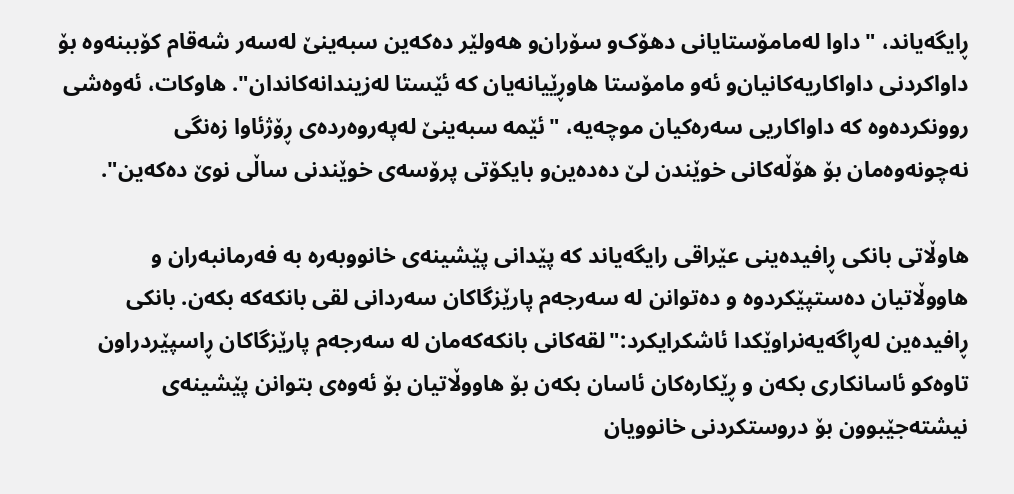ڕایگه‌یاند، "داوا له‌مامۆستایانى دهۆک‌و سۆران‌و هه‌ولێر ده‌که‌ین سبه‌ینێ له‌سه‌ر شه‌قام کۆببنه‌وه‌ بۆ داواکردنى داواکاریه‌کانیان‌و ئه‌و مامۆستا هاوڕێیانه‌یان که‌ ئێستا له‌زیندانه‌کاندان". هاوکات، ئه‌وه‌شى روونکرده‌وه‌ که‌ داواکاریى سه‌ره‌کیان موچه‌یه‌، "ئێمه‌ سبه‌ینێ له‌په‌روه‌رده‌ى ڕۆژئاوا زه‌نگى نه‌چونه‌وه‌مان بۆ هۆڵه‌کانى خوێندن لێ ده‌ده‌ین‌و بایکۆتى پرۆسه‌ى خوێندنى ساڵى نوێ ده‌که‌ین".

هاوڵاتى ‌بانکى ڕافیده‌ینى عێراقى رایگه‌یاند که‌ پێدانى پێشینه‌ى خانووبه‌ره‌ به‌ فه‌رمانبه‌ران و هاووڵاتیان ده‌ستپێکردوه‌ و ده‌توانن له‌ سه‌رجه‌م پارێزگاکان سه‌ردانى لقى بانکه‌که‌ بکه‌ن. بانکى ڕافیده‌ین له‌ڕاگه‌یه‌نراوێکدا ئاشکرایکرد:"لقه‌کانى بانکه‌که‌مان له‌ سه‌رجه‌م پارێزگاکان ڕاسپێردراون تاوه‌کو ئاسانکارى بکه‌ن و ڕێکاره‌کان ئاسان بکه‌ن بۆ هاووڵاتیان بۆ ئه‌وه‌ى بتوانن پێشینه‌ى نیشته‌جێبوون بۆ دروستکردنى خانوویان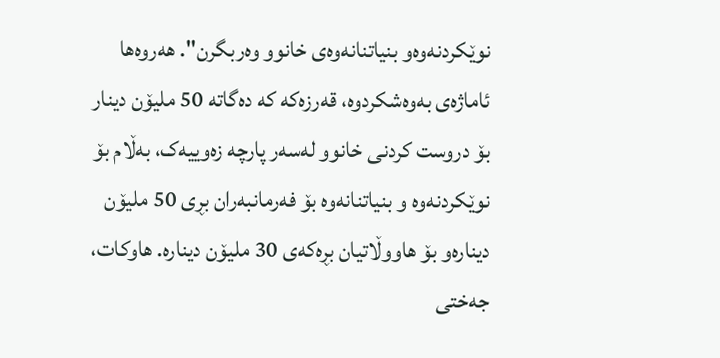نوێکردنه‌وه‌و بنیاتنانه‌وه‌ى خانوو وه‌ربگرن". هه‌روه‌ها ئاماژه‌ى به‌وه‌شکردوه‌، قه‌رزه‌که‌ که‌ ده‌گاته‌ 50 ملیۆن دینار بۆ دروست کردنى خانوو له‌سه‌ر پارچه‌ زه‌وییه‌ک، به‌ڵام بۆ نوێکردنه‌وه‌ و بنیاتنانه‌وه‌ بۆ فه‌رمانبه‌ران بڕى 50 ملیۆن دیناره‌و بۆ هاووڵاتیان بڕه‌که‌ى 30 ملیۆن دیناره‌. هاوکات، جه‌ختى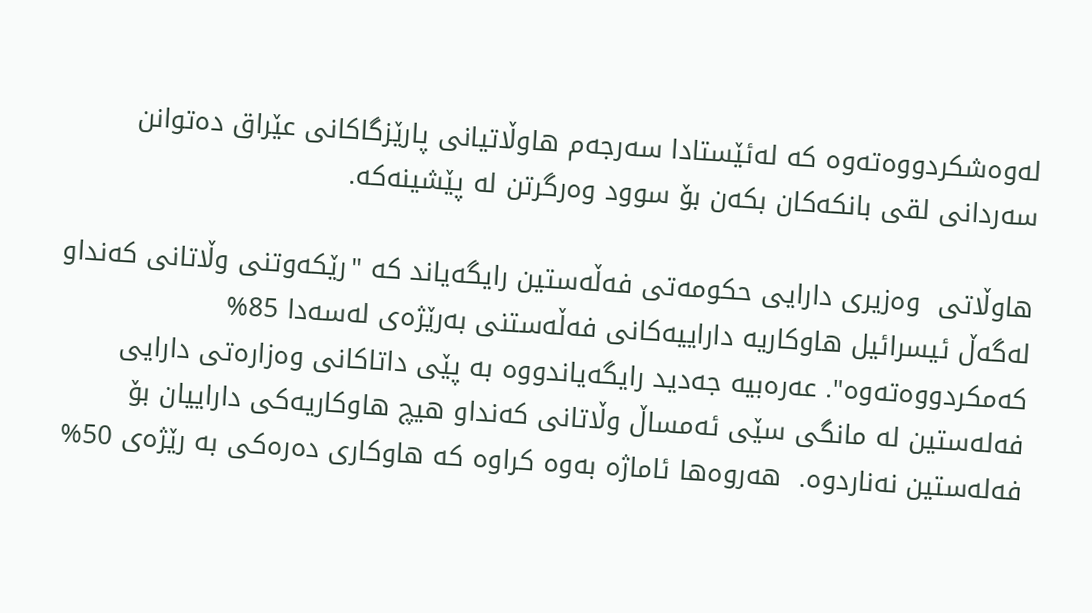له‌وه‌شکردووه‌ته‌وه‌ که‌ له‌ئێستادا سه‌رجه‌م هاوڵاتیانى پارێزگاکانى عێراق ده‌توانن سه‌ردانى لقى بانکه‌کان بکه‌ن بۆ سوود وه‌رگرتن له‌ پێشینه‌که‌.

هاوڵاتى ‌ وه‌زیرى دارایى حکومه‌تى فه‌ڵه‌ستین رایگه‌یاند که‌ "رێکه‌وتنى وڵاتانى که‌نداو له‌گه‌ڵ ئیسرائیل هاوکاریه‌ داراییه‌کانى فه‌ڵه‌ستنى به‌رێژه‌ى له‌سه‌دا 85% که‌مکردووه‌ته‌وه‌". عه‌ره‌بیه‌ جه‌دید رایگه‌یاندووه‌ به‌ پێى داتاکانى وه‌زاره‌تى دارایى فه‌له‌ستین له‌ مانگى سێى ئه‌مساڵ وڵاتانى که‌نداو هیچ هاوکاریه‌کى داراییان بۆ فه‌له‌ستین نه‌ناردوه‌.  هه‌روه‌ها ئاماژه‌ به‌وه‌ کراوه‌ که‌ هاوکارى ده‌ره‌کى به‌ رێژه‌ى 50%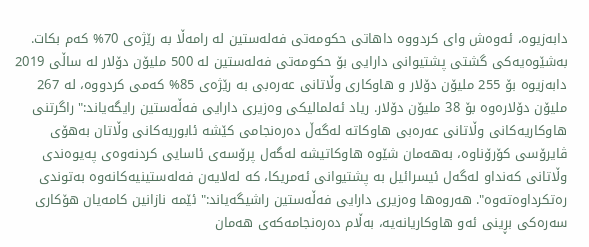دابه‌زیوه‌، ئه‌وه‌ش واى کردووه‌ داهاتى حکومه‌تى فه‌له‌ستین له‌ رامه‌ڵا به‌ رێژه‌ى 70% که‌م بکات.  به‌شێوه‌یه‌کى گشتى پشتیوانى دارایى بۆ حکومه‌تى فه‌له‌ستین له‌ 500 ملیۆن دۆلار له‌ ساڵى 2019 دابه‌زیوه‌ بۆ 255 ملیۆن دۆلار و هاوکارى وڵاتانى عه‌ره‌بی به‌ رێژه‌ى 85% که‌مى کردووه‌، له‌ 267 ملیۆن دۆلاره‌وه‌ بۆ 38 ملیۆن دۆلار. ریاد ئه‌لمالیکى وه‌زیرى دارایى فه‌ڵه‌ستین رایگه‌یاند:" راگرتنى هاوکاریه‌کانى وڵاتانى عه‌ره‌بى هاوکاته‌ له‌گه‌ڵ ده‌ره‌نجامى کێشه‌ ئابوریه‌کانى وڵاتان به‌هۆى ڤایرۆسى کۆرۆناوه‌، به‌هه‌مان شێوه‌ هاوکاتیشه‌ له‌گه‌ل پرۆسه‌ى ئاسایى کردنه‌وه‌ى په‌یوه‌ندى وڵاتانى که‌نداو له‌گه‌ل ئیسرائیل به‌ پشتیوانى ئه‌مریکا، که‌ له‌لایه‌ن فه‌له‌ستینیه‌کانه‌وه‌ به‌توندى ره‌تکرداوه‌ته‌وه‌". هه‌روه‌ها وه‌زیرى دارایى فه‌ڵه‌ستین راشیگه‌یاند:" ئێمه‌ نازانین کامه‌یان هۆکارى سه‌ره‌کى بڕینى ئه‌و هاوکاریانه‌یه‌، به‌ڵام ده‌ره‌نجامه‌که‌ى هه‌مان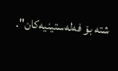شته‌ بۆ فه‌له‌ستینیه‌کان".